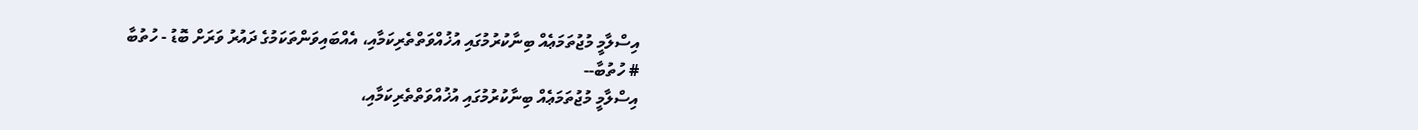އިސްލާމީ މުޖުތަމަޢެއް ބިނާކުރުމުގައި އުޚުއްވަތްތެރިކަމާއި، އެއްބައިވަންތަކަމުގެ ދައުރު ވަރަށް ބޮޑު - ހުތުބާ
# ހުތުބާ--
އިސްލާމީ މުޖުތަމަޢެއް ބިނާކުރުމުގައި އުޚުއްވަތްތެރިކަމާއި،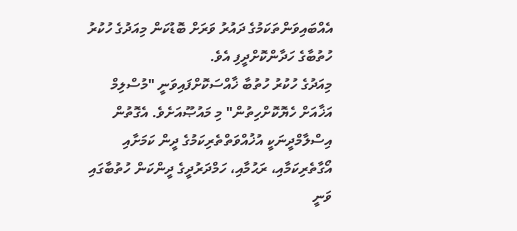އެއްބައިވަންތަކަމުގެ ދައުރު ވަރަށް ބޮޑުކަން މިއަދުގެ ހުކުރު ހުތުބާގެ ހަދާންކޮށްދީފި އެވެ.
މިއަދުގެ ހުކުރު ހުތުބާ ޚާއްސަކޮށްފައިވަނީ "މުސްލިމް އަޚާއަށް ހެޔޮކޮށްހިތުން" މި މައުޞޫއަށެވެ. އެގޮތުން އިސްލާމްދީނަކީ އުޚުއްވަތްތެރިކަމުގެ ދީން ކަމަށާއި އޯގާތެރިކަމާއި، ރަޙުމާއި، ހަމްދަރުދީގެ ދީންކަން ހުތުބާގައި ވަނީ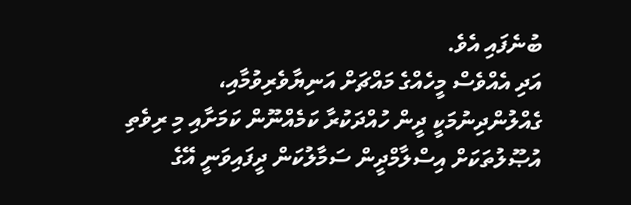ބުނެފައި އެވެ.
އަދި އެއްވެސް މީހެއްގެ މައްޗަށް އަނިޔާވެރިވުމާއި، ގެއްލުންދިނުމަކީ ދީން ހުއްދަކުރާ ކަމެއްނޫން ކަމަށާއި މި ރިވެތި އުޞޫލުތަކަށް އިސްލާމްދީން ސަމާލުކަން ދީފައިވަނީ އޭގެ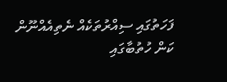ފަހަތުގައި ސިއްރުތަކެއް ނެތިއެއްނޫން ކަން ހުތުބާގައި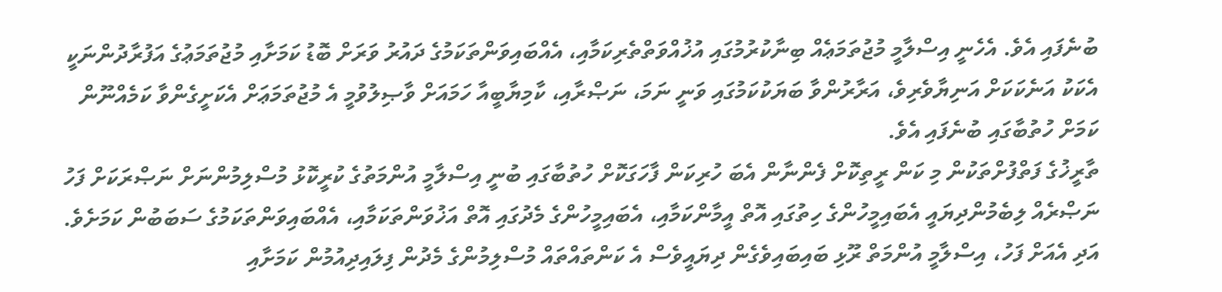ބުނެފައި އެވެ. އެހެނީ އިސްލާމީ މުޖުތަމަޢެއް ބިނާކުރުމުގައި އުޚުއްވަތްތެރިކަމާއި، އެއްބައިވަންތަކަމުގެ ދައުރު ވަރަށް ބޮޑު ކަމަށާއި މުޖުތަމަޢުގެ އަފުރާދުންނަކީ އެކަކު އަނެކަކަށް އަނިޔާވެރިވެ، އަރާރުންވާ ބަޔަކުކަމުގައި ވަނީ ނަމަ، ނަޞްރާއި، ކާމިޔާބީއާ ހަމައަށް ވާޞިލުވުމީ އެ މުޖުތަމަޢަށް އެކަށީގެންވާ ކަމެއްނޫން ކަމަށް ހުތުބާގައި ބުނެފައި އެވެ.
ތާރީޚުގެ ފަތްފުށްތަކުން މި ކަން ރީތިކޮށް ފެންނާން އެބަ ހުރިކަން ފާހަގަކޮށް ހުތުބާގައި ބުނީ އިސްލާމީ އުންމަތުގެ ކުރީކޮޅު މުސްލިމުންނަށް ނަޞްރަކަށް ފަހު ނަޞްރެއް ލިބެމުންދިޔައީ އެބައިމީހުންގެ ހިތުގައި އޮތް އީމާންކަމާއި، އެބައިމީހުންގެ މެދުގައި އޮތް އަޚުވަންތަކަމާއި، އެއްބައިވަންތަކަމުގެ ސަބަބުން ކަމަށެވެ. އަދި އެއަށް ފަހު، އިސްލާމީ އުންމަތް ރޫޅި ބައިބައިވެގެން ދިޔައީވެސް އެ ކަންތައްތައް މުސްލިމުންގެ މެދުން ފިލައިދިއުމުން ކަމަށާއި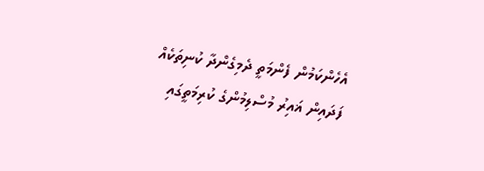އެހެންކަމުން ފެންމަތީ ދެމިގެންދާ ކުނިތަކެއް ފަދައިން ޣައިރު މުސްލިމުންގެ ކުރިމަތީގައި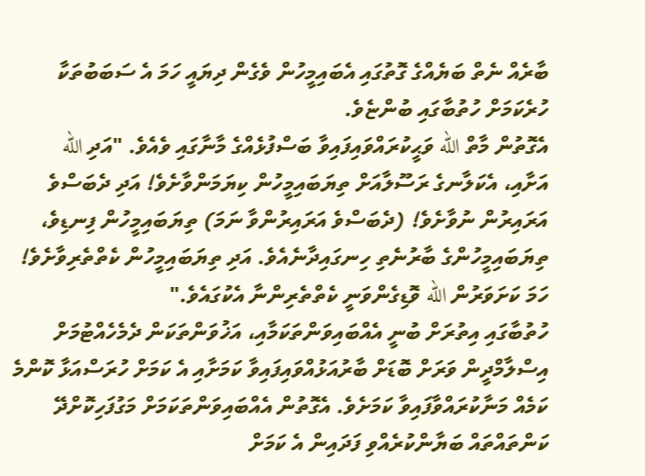ބާރެއް ނެތް ބަޔެއްގެ ގޮތުގައި އެބައިމީހުން ވެގެން ދިޔައީ ހަމަ އެ ސަބަބުތަކާ ހުރެކަމަށް ހުތުބާގައި ބުންޏެވެ.
އެގޮތުން މާތް الله ވަޙީކުރައްވައިފައިވާ ބަސްފުޅެއްގެ މާނާގައި ވެއެވެ. "އަދި الله އަށާއި، އެކަލާނގެ ރަސޫލާއަށް ތިޔަބައިމީހުން ކިޔަމަންވާށެވެ! އަދި ދެބަސްވެ އަރައިރުން ނުވާށެވެ! (ދެބަސްވެ އަރައިރުންވާ ނަމަ) ތިޔަބައިމީހުން ފިނޑިވެ، ތިޔަބައިމީހުންގެ ބާރުނެތި ހިނގައިދާނެއެވެ. އަދި ތިޔަބައިމީހުން ކެތްތެރިވާށެވެ! ހަމަ ކަށަވަރުން الله ވޮޑިގެންވަނީ ކެތްތެރިންނާ އެކުގައެވެ."
ހުތުބާގައި އިތުރަށް ބުނީ އެއްބައިވަންތަކަމާއި، އަޚުވަންތަކަން ދެމެހެއްޓުމަށް އިސްލާމްދީން ވަރަށް ބޮޑަށް ބާރުއަޅުއްވައިފައިވާ ކަމަށާއި އެ ކަމަށް ހުރަސްއަޅާ ކޮންމެ ކަމެއް މަނާކުރައްވާފައިވާ ކަމަށެވެ. އެގޮތުން އެއްބައިވަންތަކަމަށް މަގުފަހިކޮށްދޭ ކަންތައްތައް ބަޔާންކުރެއްވި ފަދައިން އެ ކަމަށް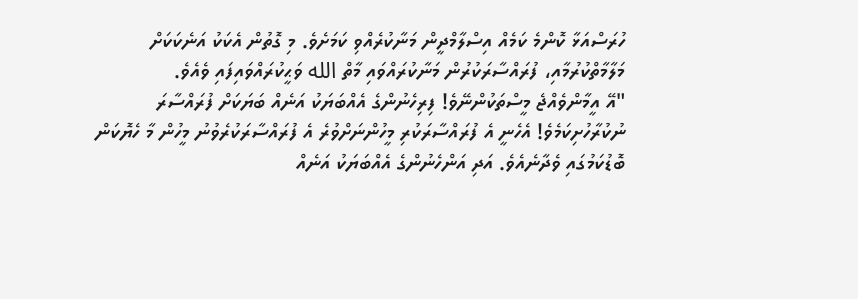ހުރަސްއަޅާ ކޮންމެ ކަމެއް އިސްލާމްދީން މަނާކުރެއްވި ކަމަށެވެ. މި ގޮތުން އެކަކު އަނެކަކަށް މަލާމާތްކުރުމާއި، ފުރައްސާރަކުރުން މަނާކުރައްވައި މާތް الله ވަޙީކުރައްވައިފައި ވެއެވެ.
"އޭ އީމާންވެއްޖެ މީސްތަކުންނޭވެ! ފިރިހެނުންގެ އެއްބަޔަކު އަނެއް ބަޔަކަށް ފުރައްސާރަ ނުކުރާހުށިކަމެވެ! އެހެނީ އެ ފުރައްސާރަކުރި މީހުންނަށްވުރެ އެ ފުރައްސާރަކުރެވުނު މީހުން މާ ހެޔޮކަން ބޮޑުކަމުގައި ވެދާނެއެވެ. އަދި އަންހެނުންގެ އެއްބަޔަކު އަނެއް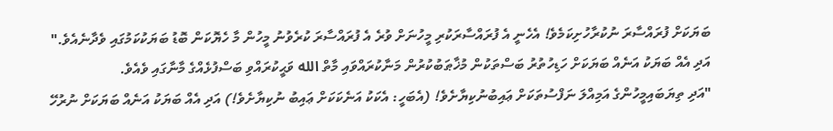ބަޔަކަށް ފުރައްސާރަ ނުކުރާހުށިކަމެވެ! އެހެނީ އެ ފުރައްސާރަކުރި މީހުނަށް ވުރެ އެ ފުރައްސާރަ ކުރެވުނު މީހުން މާ ހެޔޮކަން ބޮޑު ބަޔަކުކަމުގައި ވެދާނެއެވެ."
އަދި އެއް ބަޔަކު އަނެއް ބަޔަކަށް ހަޑިހުތުރު ބަސްތަކުން މުޚާޠަބުކުރުން މަނާކުރައްވައި މާތް الله ވަޙީކުރައްވި ބަސްފުޅެއްގެ މާނާގައި ވެއެވެ.
"އަދި ތިޔަބައިމީހުންގެ އަމިއްލަ ނަފްސުތަކަށް ޢައިބުނުކިޔާށެވެ! (އެބަހީ: އެކަކު އަނެކަކަށް ޢައިބު ނުކިޔާށެވެ!) އަދި އެއް ބަޔަކު އަނެއް ބަޔަކަށް ނުރުހޭ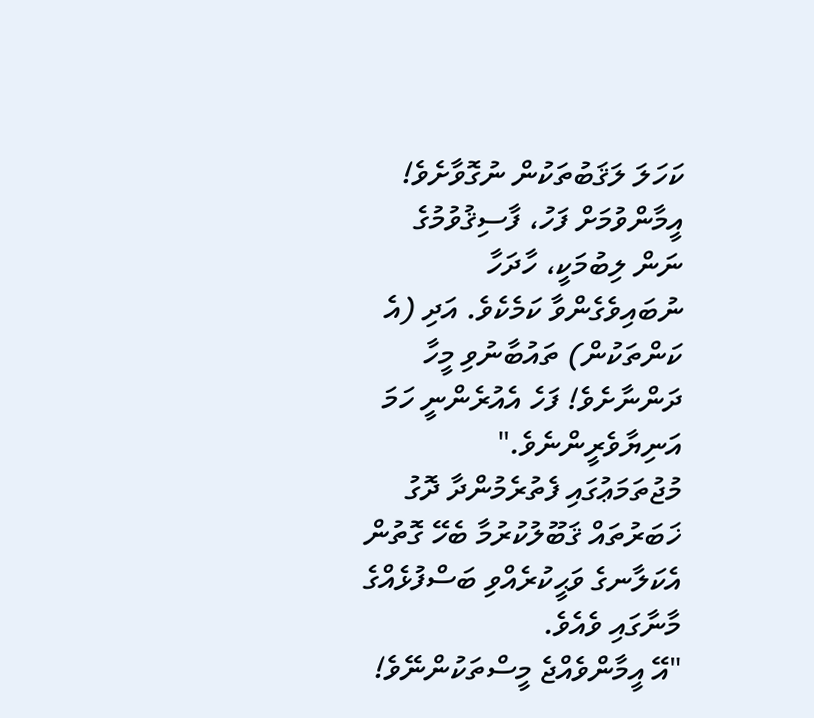ކަހަލަ ލަޤަބުތަކުން ނުގޮވާށެވެ! އީމާންވުމަށް ފަހު، ފާސިޤުވުމުގެ ނަން ލިބުމަކީ، ހާދަހާ ނުބައިވެގެންވާ ކަމެކެވެ. އަދި (އެ ކަންތަކުން) ތައުބާނުވި މީހާ ދަންނާށެވެ! ފަހެ އެއުރެންނީ ހަމަ އަނިޔާވެރީންނެވެ."
މުޖުތަމަޢުގައި ފެތުރެމުންދާ ދޮގު ޚަބަރުތައް ޤަބޫލުކުރުމާ ބެހޭ ގޮތުން އެކަލާނގެ ވަޙީކުރެއްވި ބަސްފުޅެއްގެ މާނާގައި ވެއެވެ.
"އޭ އީމާންވެއްޖެ މީސްތަކުންނޭވެ!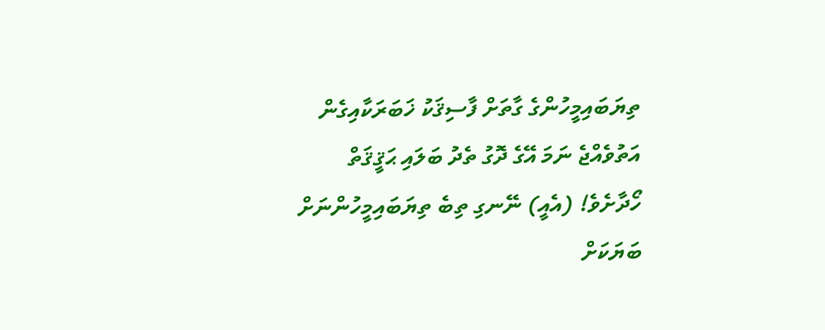ތިޔަބައިމީހުންގެ ގާތަށް ފާސިޤަކު ޚަބަރަކާއިގެން އަތުވެއްޖެ ނަމަ އޭގެ ދޮގު ތެދު ބަލައި ޙަޤީޤަތް ހޯދާށެވެ! (އެއީ) ނޭނގި ތިބެ ތިޔަބައިމީހުންނަށް ބަޔަކަށް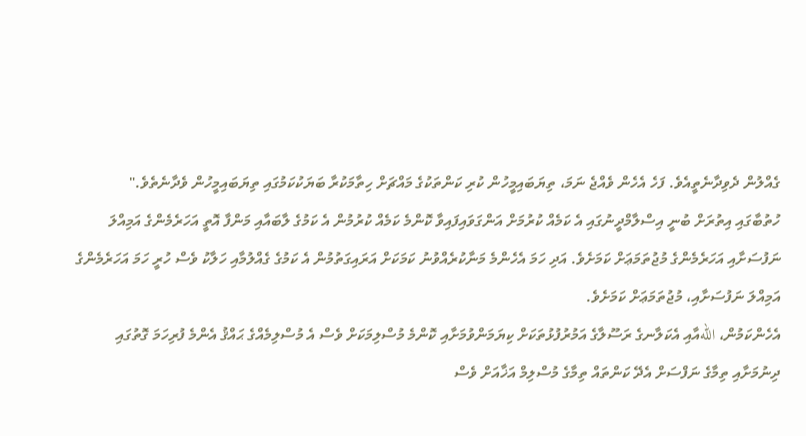ގެއްލުން ދެވިދާނެތީއެވެ. ފަހެ އެހެން ވެއްޖެ ނަމަ، ތިޔަބައިމީހުން ކުރި ކަންތަކުގެ މައްޗަށް ހިތާމަކުރާ ބަޔަކުކަމުގައި ތިޔަބައިމީހުން ވެދާނެތެވެ."
ހުތުބާގައި އިތުރަށް ބުނީ އިސްލާމްދީނުގައި އެ ކަމެއް ކުރުމަށް އަންގަވައިފައިވާ ކޮންމެ ކަމެއް ކުރުމުން އެ ކަމުގެ ލާބައާއި މަންފާ އޮތީ އަހަރެމެންގެ އަމިއްލަ ނަފުސަށާއި އަހަރެމެންގެ މުޖުތަމަޢަށް ކަމަށެވެ. އަދި ހަމަ އެހެންމެ މަނާކުރެއްވުނު ކަމަކަށް އަރައިގަތުމުން އެ ކަމުގެ ގެއްލުމާއި ހަލާކު ވެސް ހުރީ ހަމަ އަހަރެމެންގެ އަމިއްލަ ނަފުސަށާއި، މުޖުތަމަޢަށް ކަމަށެވެ.
އެހެންކަމުން، اللهއާއި އެކަލާނގެ ރަސޫލާގެ އަމުރުފުޅުތަކަށް ކިޔަމަންވުމަށާއި ކޮންމެ މުސްލިމަކަށް ވެސް އެ މުސްލިމެއްގެ ޙައްޤު އެންމެ ފުރިހަމަ ގޮތުގައި ދިނުމަށާއި ތިމާގެ ނަފްސަށް އެދޭ ކަންތައް ތިމާގެ މުސްލިމް އަޚާއަށް ވެސް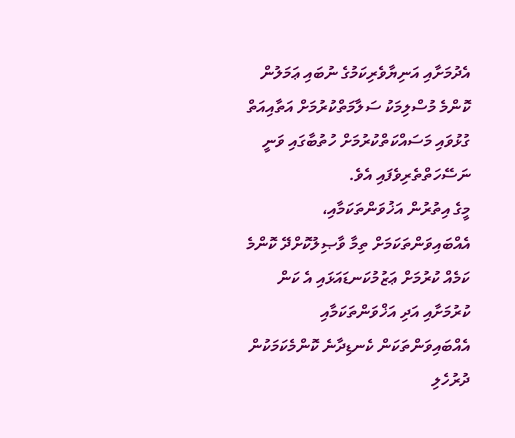އެދުމަށާއި އަނިޔާވެރިކަމުގެ ނުބައި ޢަމަލުން ކޮންމެ މުސްލިމަކު ސަލާމަތްކުރުމަށް އަތާއިއަތް ގުޅުވައި މަސައްކަތްކުރުމަށް ހުތުބާގައި ވަނީ ނަސޭހަތްތެރިވެފައި އެވެ.
މީގެ އިތުރުން އަޚުވަންތަކަމާއި، އެއްބައިވަންތަކަމަށް ތިމާ ވާޞިލުކޮށްދޭ ކޮންމެ ކަމެއް ކުރުމަށް ޢަޒުމުކަނޑައަޅައި އެ ކަން ކުރުމަށާއި އަދި އަޚްވަންތަކަމާއި އެއްބައިވަންތަކަން ކެނޑިދާނެ ކޮންމެކަމަކުން ދުރުހެލި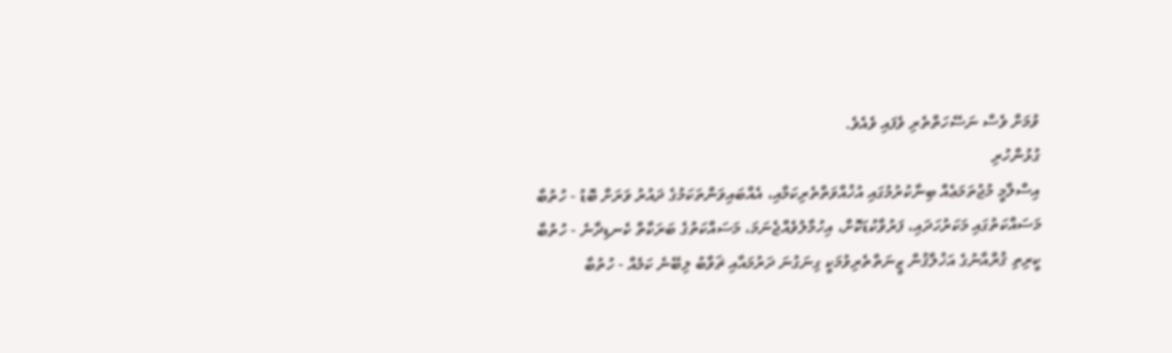ވުމަށް ވެސް ނަސޭހަތްތެރި ވެފައި ވެއެވެ.
ގުޅުންހުރި
އިސްލާމީ މުޖުތަމަޢެއް ބިނާކުރުމުގައި އުޚުއްވަތްތެރިކަމާއި، އެއްބައިވަންތަކަމުގެ ދައުރު ވަރަށް ބޮޑު - ހުތުބާ
މަސައްކަތުގައި މަކަރުހަދައި، ފަރުވާކުޑަކޮށް، އިހުމާލުވެއްޖެނަމަ، މަސައްކަތުގެ ބަރަކާތް ކެނޑިދާނެ - ހުތުބާ
ކީރިތި ޤުރްއާނުގެ އަޚުލާޤުން ޒީނަތްތެރިވުމަކީ ގިނަގުނަ ދަރުމައާއި ޘަވާބު ލިބޭނެ ކަމެއް - ހުތުބާ